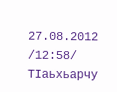27.08.2012 /12:58/ ТIаьхьарчу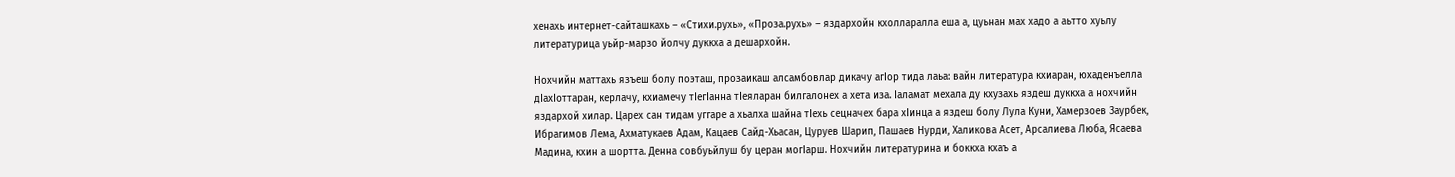хенахь интернет-сайташкахь – «Стихи.рухь», «Проза.рухь» – яздархойн кхолларалла еша а, цуьнан мах хадо а аьтто хуьлу литературица уьйр-марзо йолчу дуккха а дешархойн.

Нохчийн маттахь язъеш болу поэташ, прозаикаш алсамбовлар дикачу агIор тида лаьа: вайн литература кхиаран, юхаденъелла дIахIоттаран, керлачу, кхиамечу тIегIанна тIеяларан билгалонех а хета иза. Iаламат мехала ду кхузахь яздеш дуккха а нохчийн яздархой хилар. Царех сан тидам уггаре а хьалха шайна тIехь сецначех бара хIинца а яздеш болу Лула Куни, Хамерзоев Заурбек, Ибрагимов Лема, Ахматукаев Адам, Кацаев Сайд-Хьасан, Цуруев Шарип, Пашаев Нурди, Халикова Асет, Арсалиева Люба, Ясаева Мадина, кхин а шортта. Денна совбуьйлуш бу церан могIарш. Нохчийн литературина и боккха кхаъ а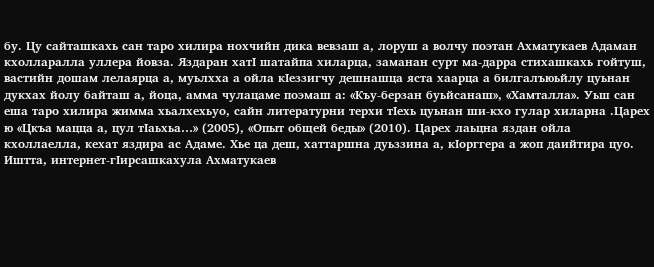бу. Цу сайташкахь сан таро хилира нохчийн дика вевзаш а, лоруш а волчу поэтан Ахматукаев Адаман кхолларалла уллера йовза. Яздаран хатI шатайпа хиларца, заманан сурт ма-дарра стихашкахь гойтуш, вастийн дошам лелаярца а, муьлхха а ойла кIеззигчу дешнашца яста хаарца а билгалъюьйлу цуьнан дукхах йолу байташ а, йоца, амма чулацаме поэмаш а: «Къу-берзан буьйсанаш», «Хамталла». Уьш сан еша таро хилира жимма хьалхехьуо, сайн литературни терхи тIехь цуьнан ши-кхо гулар хиларна .Царех ю «Цкъа мацца а, цул тIаьхьа…» (2005), «Опыт общей беды» (2010). Царех лаьцна яздан ойла кхоллаелла, кехат яздира ас Адаме. Хье ца деш, хаттаршна дуьззина а, кIорггера а жоп даийтира цуо. Иштта, интернет-гIирсашкахула Ахматукаев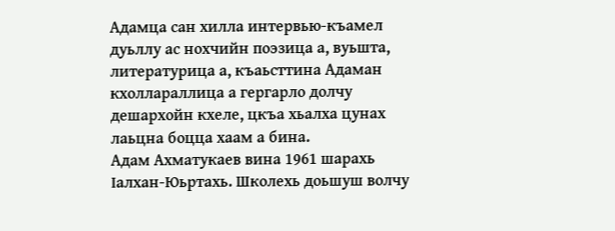Адамца сан хилла интервью-къамел дуьллу ас нохчийн поэзица а, вуьшта, литературица а, къаьсттина Адаман кхоллараллица а гергарло долчу дешархойн кхеле, цкъа хьалха цунах лаьцна боцца хаам а бина.
Адам Ахматукаев вина 1961 шарахь Iалхан-Юьртахь. Школехь доьшуш волчу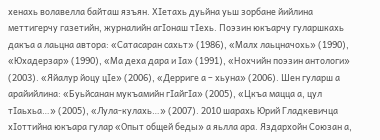хенахь волавелла байташ язъян. ХIетахь дуьйна уьш зорбане йийлина меттигерчу газетийн, журналийн агIонаш тIехь. Поэзин юкъарчу гуларшкахь дакъа а лаьцна автора: «Сатасаран сахьт» (1986), «Малх лаьцначохь» (1990), «Юхадерзар» (1990), «Ма деха дара и Iа» (1991), «Нохчийн поэзин антологи» (2003). «Яйалур йоцу цIе» (2006), «Дерриге а – хьуна» (2006). Шен гуларш а арайийлина: «Буьйсанан мукъамийн гIайгIа» (2005), «Цкъа мацца а, цул тIаьхьа…» (2005), «Лула-кулахь…» (2007). 2010 шарахь Юрий Гладкевичца хIоттийна юкъара гулар «Опыт общей беды» а яьлла ара. Яздархойн Союзан а,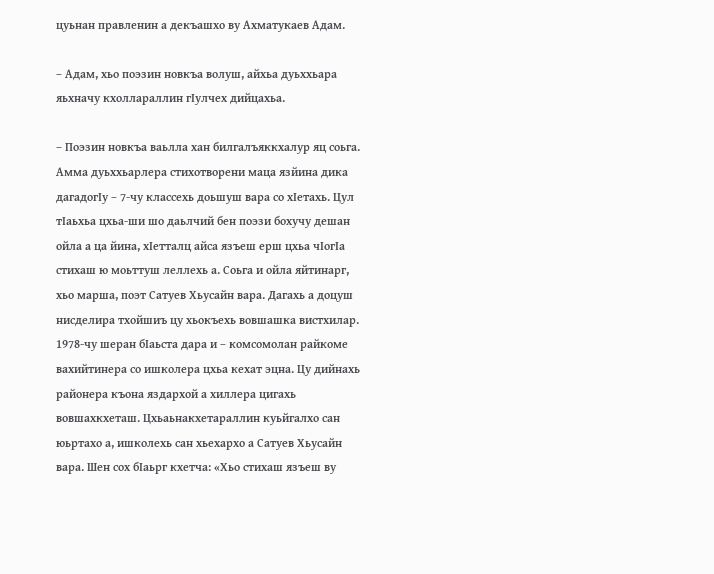цуьнан правленин а декъашхо ву Ахматукаев Адам.

– Адам, хьо поэзин новкъа волуш, айхьа дуьххьара яьхначу кхоллараллин гIулчех дийцахьа.

– Поэзин новкъа ваьлла хан билгалъяккхалур яц соьга. Амма дуьххьарлера стихотворени маца язйина дика дагадогIу – 7-чу классехь доьшуш вара со хIетахь. Цул тIаьхьа цхьа-ши шо даьлчий бен поэзи бохучу дешан ойла а ца йина, хIетталц айса язъеш ерш цхьа чIогIа стихаш ю моьттуш леллехь а. Соьга и ойла яйтинарг, хьо марша, поэт Сатуев Хьусайн вара. Дагахь а доцуш нисделира тхойшиъ цу хьокъехь вовшашка вистхилар. 1978-чу шеран бIаьста дара и – комсомолан райкоме вахийтинера со ишколера цхьа кехат эцна. Цу дийнахь районера къона яздархой а хиллера цигахь вовшахкхеташ. Цхьаьнакхетараллин куьйгалхо сан юьртахо а, ишколехь сан хьехархо а Сатуев Хьусайн вара. Шен сох бIаьрг кхетча: «Хьо стихаш язъеш ву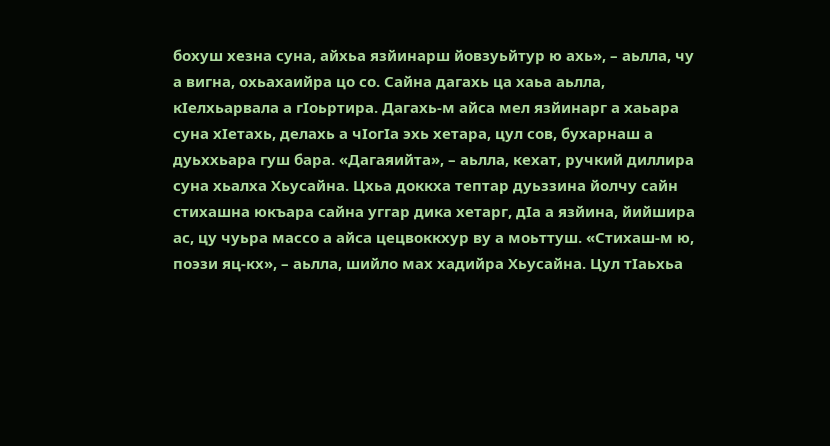бохуш хезна суна, айхьа язйинарш йовзуьйтур ю ахь», – аьлла, чу а вигна, охьахаийра цо со. Сайна дагахь ца хаьа аьлла, кIелхьарвала а гIоьртира. Дагахь-м айса мел язйинарг а хаьара суна хIетахь, делахь а чIогIа эхь хетара, цул сов, бухарнаш а дуьххьара гуш бара. «Дагаяийта», – аьлла, кехат, ручкий диллира суна хьалха Хьусайна. Цхьа доккха тептар дуьззина йолчу сайн стихашна юкъара сайна уггар дика хетарг, дIа а язйина, йийшира ас, цу чуьра массо а айса цецвоккхур ву а моьттуш. «Стихаш-м ю, поэзи яц-кх», – аьлла, шийло мах хадийра Хьусайна. Цул тIаьхьа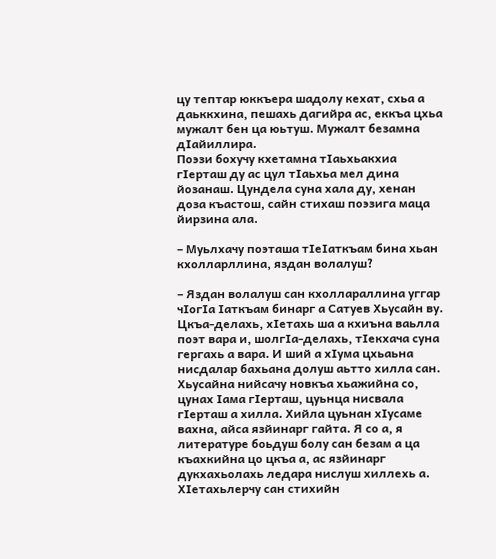цу тептар юккъера шадолу кехат, схьа а даьккхина, пешахь дагийра ас, еккъа цхьа мужалт бен ца юьтуш. Мужалт безамна дIайиллира.
Поэзи бохучу кхетамна тIаьхьакхиа гIерташ ду ас цул тIаьхьа мел дина йозанаш. Цундела суна хала ду, хенан доза къастош, сайн стихаш поэзига маца йирзина ала.

– Муьлхачу поэташа тIеIаткъам бина хьан кхолларллина, яздан волалуш?

– Яздан волалуш сан кхоллараллина уггар чIогIа Iаткъам бинарг а Сатуев Хьусайн ву. Цкъа-делахь, хIетахь ша а кхиъна ваьлла поэт вара и, шолгIа-делахь, тIекхача суна гергахь а вара. И ший а хIума цхьаьна нисдалар бахьана долуш аьтто хилла сан. Хьусайна нийсачу новкъа хьажийна со, цунах Iама гIерташ, цуьнца нисвала гIерташ а хилла. Хийла цуьнан хIусаме вахна, айса язйинарг гайта. Я со а, я литературе боьдуш болу сан безам а ца къахкийна цо цкъа а, ас язйинарг дукхахьолахь ледара нислуш хиллехь а.
ХIетахьлерчу сан стихийн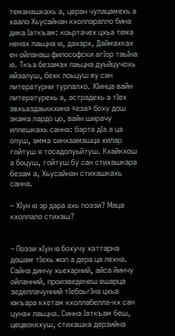теманашкахь а, церан чулацамехь а хаало Хьусайнан кхолларалло бина дика Iаткъам: коьртачех цхьа тема ненах лаьцна ю, дахарх, Даймахках ен ойланаш философски агIор таьIна ю. Ткъа безамах лаьцна дуьйцучохь ийзалуш, бехк лоьцуш ву сан литературни турпалхо. ХIинца вайн литературехь а, эстрадехь а тIех эвхьаздаьккхина «еза» боху дош экама лардо цо, вайн ширачу иллешкахь санна: барта дIа а ца олуш, амма синхаамашца хилар гойтуш я тосадолуьйтуш. Кхайкхош а боцуш, гойтуш бу сан стихашкара безам а, Хьусайнан стихашкахь санна.

– ХIун ю эр дара ахь поэзи? Маца кхоллало стихаш?


– Поэзи хIун ю бохучу хаттарна дошам тIехь жоп а дера ца лехна. Сайна динчу хьехарний, айса йинчу ойланний, произведенеш ешарца зеделлачунний тIебоьгIна цхьа юкъара кхетам кхоллабелла-кх сан цунах лаьцна. Синна Iаткъам беш, цецвоккхуш, стихашка дерзийна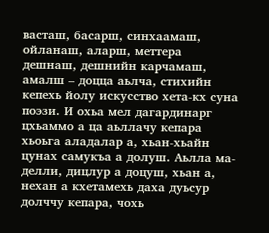васташ, басарш, синхаамаш, ойланаш, аларш, меттера дешнаш, дешнийн карчамаш, амалш – доцца аьлча, стихийн кепехь йолу искусство хета-кх суна поэзи. И охьа мел дагардинарг цхьаммо а ца аьллачу кепара хьоьга аладалар а, хьан-хьайн цунах самукъа а долуш. Аьлла ма-делли, дицлур а доцуш, хьан а, нехан а кхетамехь даха дуьсур долччу кепара, чохь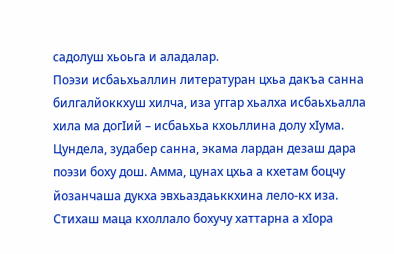садолуш хьоьга и аладалар.
Поэзи исбаьхьаллин литературан цхьа дакъа санна билгалйоккхуш хилча, иза уггар хьалха исбаьхьалла хила ма догIий – исбаьхьа кхоьллина долу хIума. Цундела, зудабер санна, экама лардан дезаш дара поэзи боху дош. Амма, цунах цхьа а кхетам боцчу йозанчаша дукха эвхьаздаьккхина лело-кх иза. Стихаш маца кхоллало бохучу хаттарна а хIора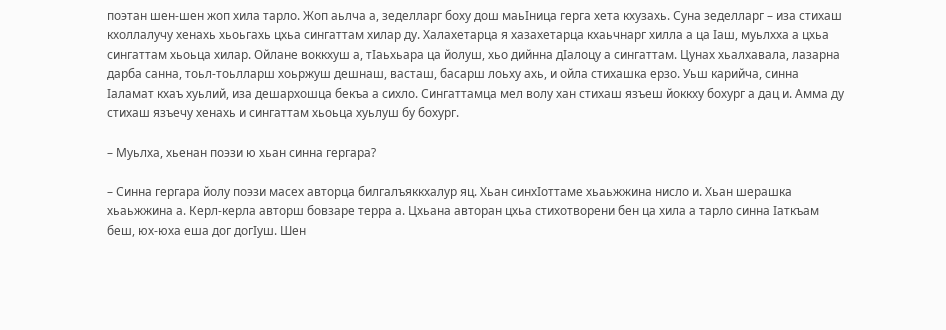поэтан шен-шен жоп хила тарло. Жоп аьлча а, зеделларг боху дош маьIница герга хета кхузахь. Суна зеделларг – иза стихаш кхоллалучу хенахь хьоьгахь цхьа сингаттам хилар ду. Халахетарца я хазахетарца кхаьчнарг хилла а ца Iаш, муьлхха а цхьа сингаттам хьоьца хилар. Ойлане воккхуш а, тIаьхьара ца йолуш, хьо дийнна дIалоцу а сингаттам. Цунах хьалхавала, лазарна дарба санна, тоьл-тоьлларш хоьржуш дешнаш, васташ, басарш лоьху ахь, и ойла стихашка ерзо. Уьш карийча, синна Iаламат кхаъ хуьлий, иза дешархошца бекъа а сихло. Сингаттамца мел волу хан стихаш язъеш йоккху бохург а дац и. Амма ду стихаш язъечу хенахь и сингаттам хьоьца хуьлуш бу бохург.

– Муьлха, хьенан поэзи ю хьан синна гергара?

– Синна гергара йолу поэзи масех авторца билгалъяккхалур яц. Хьан синхIоттаме хьаьжжина нисло и. Хьан шерашка хьаьжжина а. Керл-керла авторш бовзаре терра а. Цхьана авторан цхьа стихотворени бен ца хила а тарло синна Iаткъам беш, юх-юха еша дог догIуш. Шен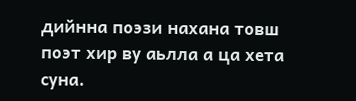дийнна поэзи нахана товш поэт хир ву аьлла а ца хета суна.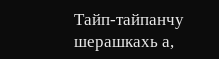Тайп-тайпанчу шерашкахь а,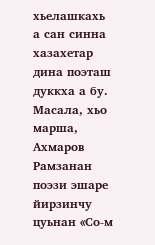хьелашкахь а сан синна хазахетар дина поэташ дуккха а бу. Масала, хьо марша, Ахмаров Рамзанан поэзи эшаре йирзинчу цуьнан «Со-м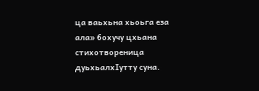ца ваьхьна хьоьга еза ала» бохучу цхьана стихотвореница дуьхьалхIутту суна.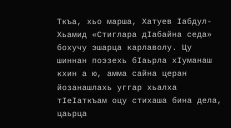Ткъа, хьо марша, Хатуев Iабдул-Хьамид «Стиглара дIабайна седа» бохучу эшарца карлаволу. Цу шиннан поэзехь бIаьрла хIуманаш кхин а ю, амма сайна церан йозанашлахь уггар хьалха тIеIаткъам оцу стихаша бина дела, цаьрца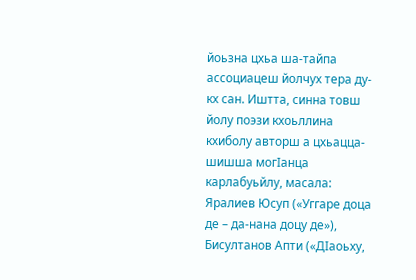йоьзна цхьа ша-тайпа ассоциацеш йолчух тера ду-кх сан. Иштта, синна товш йолу поэзи кхоьллина кхиболу авторш а цхьацца-шишша могIанца карлабуьйлу, масала: Яралиев Юсуп («Уггаре доца де – да-нана доцу де»), Бисултанов Апти («ДIаоьху,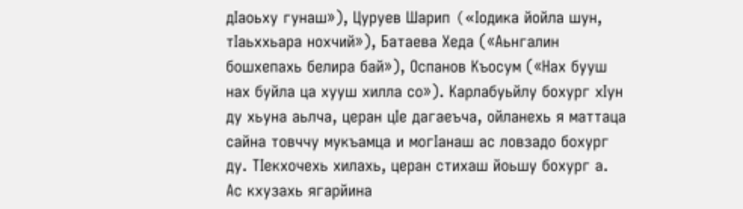дIаоьху гунаш»), Цуруев Шарип («Iодика йойла шун, тIаьххьара нохчий»), Батаева Хеда («Аьнгалин бошхепахь белира бай»), Оспанов Къосум («Нах бууш нах буйла ца хууш хилла со»). Карлабуьйлу бохург хIун ду хьуна аьлча, церан цIе дагаеъча, ойланехь я маттаца сайна товччу мукъамца и могIанаш ас ловзадо бохург ду. ТIекхочехь хилахь, церан стихаш йоьшу бохург а. Ас кхузахь ягарйина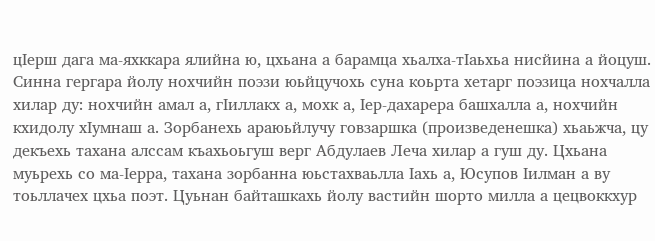цIерш дага ма-яхккара ялийна ю, цхьана а барамца хьалха-тIаьхьа нисйина а йоцуш. Синна гергара йолу нохчийн поэзи юьйцучохь суна коьрта хетарг поэзица нохчалла хилар ду: нохчийн амал а, гIиллакх а, мохк а, Iер-дахарера башхалла а, нохчийн кхидолу хIумнаш а. Зорбанехь араюьйлучу говзаршка (произведенешка) хьаьжча, цу декъехь тахана алссам къахьоьгуш верг Абдулаев Леча хилар а гуш ду. Цхьана муьрехь со ма-Iерра, тахана зорбанна юьстахваьлла Iахь а, Юсупов Iилман а ву тоьллачех цхьа поэт. Цуьнан байташкахь йолу вастийн шорто милла а цецвоккхур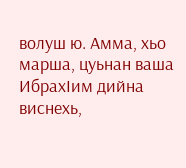волуш ю. Амма, хьо марша, цуьнан ваша ИбрахIим дийна виснехь,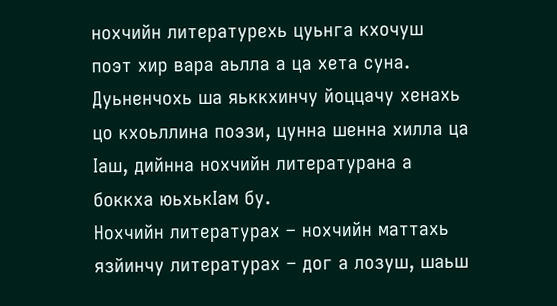нохчийн литературехь цуьнга кхочуш поэт хир вара аьлла а ца хета суна. Дуьненчохь ша яьккхинчу йоццачу хенахь цо кхоьллина поэзи, цунна шенна хилла ца Iаш, дийнна нохчийн литературана а боккха юьхькIам бу.
Нохчийн литературах – нохчийн маттахь язйинчу литературах – дог а лозуш, шаьш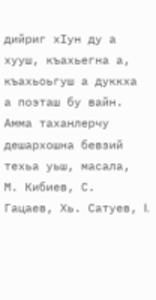дийриг хIун ду а хууш, къахьегна а, къахьоьгуш а дуккха а поэташ бу вайн. Амма таханлерчу дешархошна бевзий техьа уьш, масала, М. Кибиев, С. Гацаев, Хь. Сатуев, I.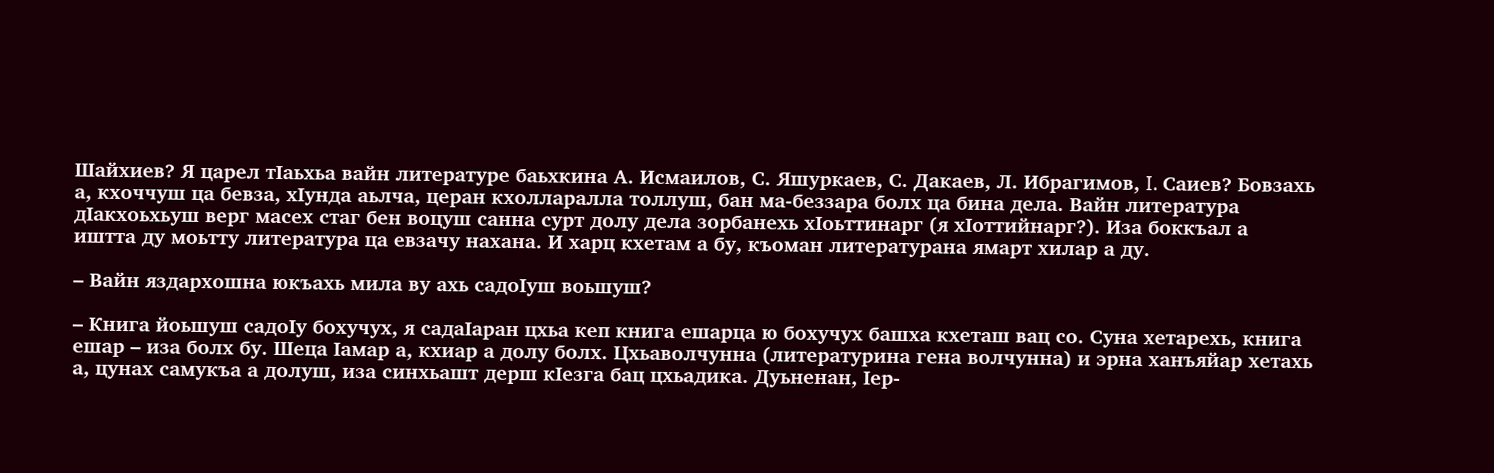Шайхиев? Я царел тIаьхьа вайн литературе баьхкина А. Исмаилов, С. Яшуркаев, С. Дакаев, Л. Ибрагимов, I. Саиев? Бовзахь а, кхоччуш ца бевза, хIунда аьлча, церан кхолларалла толлуш, бан ма-беззара болх ца бина дела. Вайн литература дIакхоьхьуш верг масех стаг бен воцуш санна сурт долу дела зорбанехь хIоьттинарг (я хIоттийнарг?). Иза боккъал а иштта ду моьтту литература ца евзачу нахана. И харц кхетам а бу, къоман литературана ямарт хилар а ду.

– Вайн яздархошна юкъахь мила ву ахь садоIуш воьшуш?

– Книга йоьшуш садоIу бохучух, я садаIаран цхьа кеп книга ешарца ю бохучух башха кхеташ вац со. Суна хетарехь, книга ешар – иза болх бу. Шеца Iамар а, кхиар а долу болх. Цхьаволчунна (литературина гена волчунна) и эрна ханъяйар хетахь а, цунах самукъа а долуш, иза синхьашт дерш кIезга бац цхьадика. Дуьненан, Iер-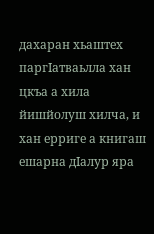дахаран хьаштех паргIатваьлла хан цкъа а хила йишйолуш хилча, и хан ерриге а книгаш ешарна дIалур яра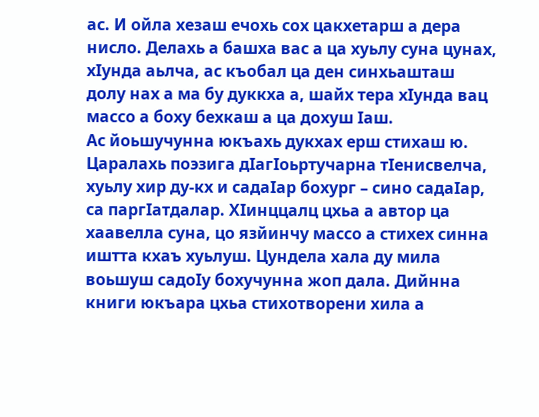ас. И ойла хезаш ечохь сох цакхетарш а дера нисло. Делахь а башха вас а ца хуьлу суна цунах, хIунда аьлча, ас къобал ца ден синхьашташ долу нах а ма бу дуккха а, шайх тера хIунда вац массо а боху бехкаш а ца дохуш Iаш.
Ас йоьшучунна юкъахь дукхах ерш стихаш ю. Царалахь поэзига дIагIоьртучарна тIенисвелча, хуьлу хир ду-кх и садаIар бохург – сино садаIар, са паргIатдалар. ХIинццалц цхьа а автор ца хаавелла суна, цо язйинчу массо а стихех синна иштта кхаъ хуьлуш. Цундела хала ду мила воьшуш садоIу бохучунна жоп дала. Дийнна книги юкъара цхьа стихотворени хила а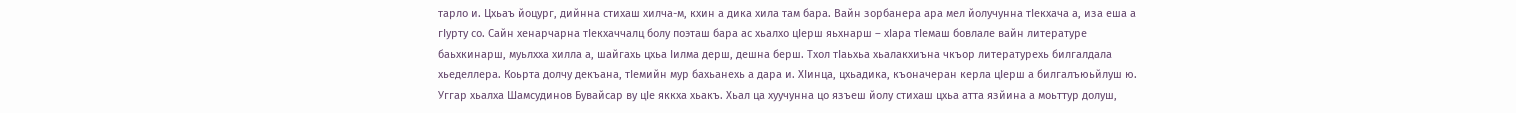тарло и. Цхьаъ йоцург, дийнна стихаш хилча-м, кхин а дика хила там бара. Вайн зорбанера ара мел йолучунна тIекхача а, иза еша а гIурту со. Сайн хенарчарна тIекхаччалц болу поэташ бара ас хьалхо цIерш яьхнарш – хIара тIемаш бовлале вайн литературе баьхкинарш, муьлхха хилла а, шайгахь цхьа Iилма дерш, дешна берш. Тхол тIаьхьа хьалакхиъна чкъор литературехь билгалдала хьеделлера. Коьрта долчу декъана, тIемийн мур бахьанехь а дара и. ХIинца, цхьадика, къоначеран керла цIерш а билгалъюьйлуш ю. Уггар хьалха Шамсудинов Бувайсар ву цIе яккха хьакъ. Хьал ца хуучунна цо язъеш йолу стихаш цхьа атта язйина а моьттур долуш,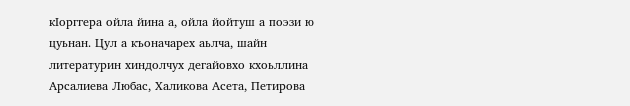кIорггера ойла йина а, ойла йойтуш а поэзи ю цуьнан. Цул а къоначарех аьлча, шайн литературин хиндолчух дегайовхо кхоьллина Арсалиева Любас, Халикова Асета, Петирова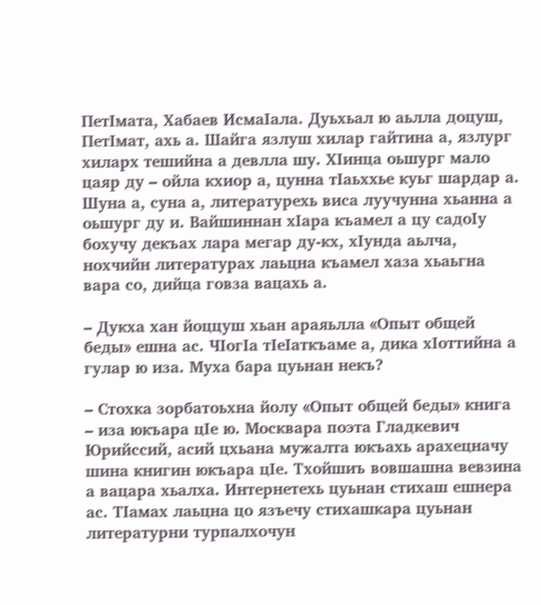ПетIмата, Хабаев ИсмаIала. Дуьхьал ю аьлла доцуш, ПетIмат, ахь а. Шайга язлуш хилар гайтина а, язлург хиларх тешийна а девлла шу. ХIинца оьшург мало цаяр ду – ойла кхиор а, цунна тIаьххье куьг шардар а. Шуна а, суна а, литературехь виса луучунна хьанна а оьшург ду и. Вайшиннан хIара къамел а цу садоIу бохучу декъах лара мегар ду-кх, хIунда аьлча, нохчийн литературах лаьцна къамел хаза хьаьгна вара со, дийца говза вацахь а.

– Дукха хан йоццуш хьан араяьлла «Опыт общей беды» ешна ас. ЧIогIа тIеIаткъаме а, дика хIоттийна а гулар ю иза. Муха бара цуьнан некъ?

– Стохка зорбатоьхна йолу «Опыт общей беды» книга – иза юкъара цIе ю. Москвара поэта Гладкевич Юрийссий, асий цхьана мужалта юкъахь арахецначу шина книгин юкъара цIе. Тхойшиъ вовшашна вевзина а вацара хьалха. Интернетехь цуьнан стихаш ешнера ас. ТIамах лаьцна цо язъечу стихашкара цуьнан литературни турпалхочун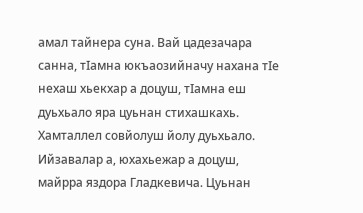амал тайнера суна. Вай цадезачара санна, тIамна юкъаозийначу нахана тIе нехаш хьекхар а доцуш, тIамна еш дуьхьало яра цуьнан стихашкахь. Хамталлел совйолуш йолу дуьхьало. Ийзавалар а, юхахьежар а доцуш, майрра яздора Гладкевича. Цуьнан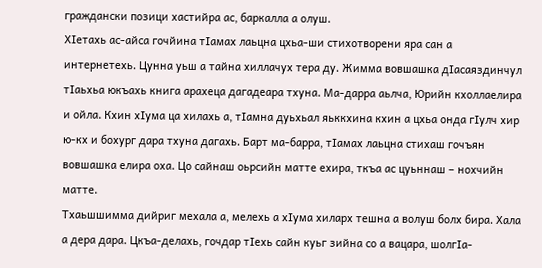граждански позици хастийра ас, баркалла а олуш.
ХIетахь ас-айса гочйина тIамах лаьцна цхьа-ши стихотворени яра сан а интернетехь. Цунна уьш а тайна хиллачух тера ду. Жимма вовшашка дIасаяздинчул тIаьхьа юкъахь книга арахеца дагадеара тхуна. Ма-дарра аьлча, Юрийн кхоллаелира и ойла. Кхин хIума ца хилахь а, тIамна дуьхьал яьккхина кхин а цхьа онда гIулч хир ю-кх и бохург дара тхуна дагахь. Барт ма-барра, тIамах лаьцна стихаш гочъян вовшашка елира оха. Цо сайнаш оьрсийн матте ехира, ткъа ас цуьннаш – нохчийн матте.
Тхаьшшимма дийриг мехала а, мелехь а хIума хиларх тешна а волуш болх бира. Хала а дера дара. Цкъа-делахь, гочдар тIехь сайн куьг зийна со а вацара, шолгIа-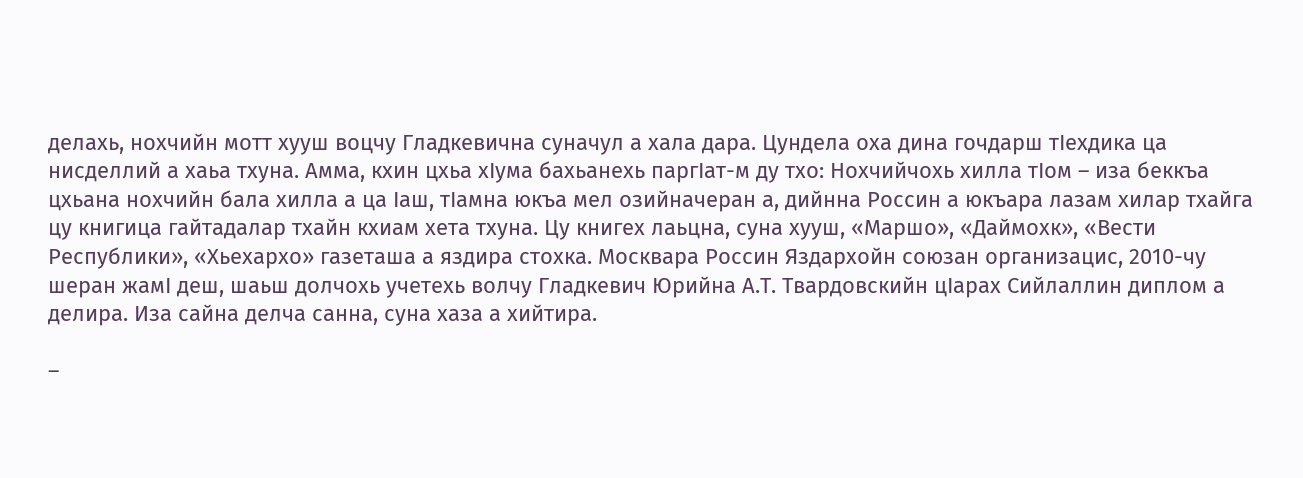делахь, нохчийн мотт хууш воцчу Гладкевична суначул а хала дара. Цундела оха дина гочдарш тIехдика ца нисделлий а хаьа тхуна. Амма, кхин цхьа хIума бахьанехь паргIат-м ду тхо: Нохчийчохь хилла тIом – иза беккъа цхьана нохчийн бала хилла а ца Iаш, тIамна юкъа мел озийначеран а, дийнна Россин а юкъара лазам хилар тхайга цу книгица гайтадалар тхайн кхиам хета тхуна. Цу книгех лаьцна, суна хууш, «Маршо», «Даймохк», «Вести Республики», «Хьехархо» газеташа а яздира стохка. Москвара Россин Яздархойн союзан организацис, 2010-чу шеран жамI деш, шаьш долчохь учетехь волчу Гладкевич Юрийна А.Т. Твардовскийн цIарах Сийлаллин диплом а делира. Иза сайна делча санна, суна хаза а хийтира.

–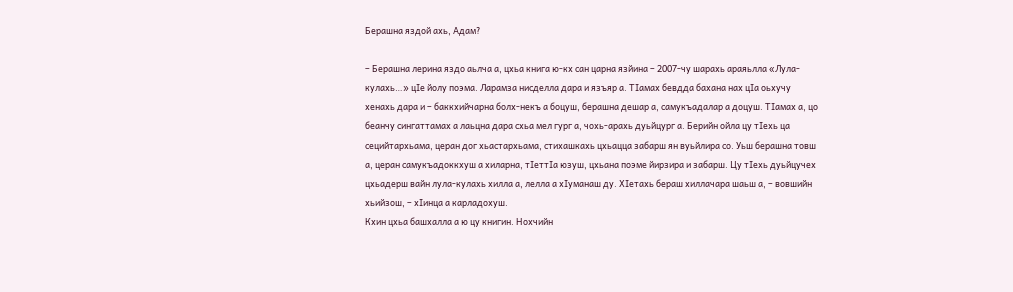Берашна яздой ахь, Адам?

– Берашна лерина яздо аьлча а, цхьа книга ю-кх сан царна язйина – 2007-чу шарахь араяьлла «Лула-кулахь…» цIе йолу поэма. Ларамза нисделла дара и язъяр а. ТIамах бевдда бахана нах цIа оьхучу хенахь дара и – баккхийчарна болх-некъ а боцуш, берашна дешар а, самукъадалар а доцуш. ТIамах а, цо беанчу сингаттамах а лаьцна дара схьа мел гург а, чохь-арахь дуьйцург а. Берийн ойла цу тIехь ца сецийтархьама, церан дог хьастархьама, стихашкахь цхьацца забарш ян вуьйлира со. Уьш берашна товш а, церан самукъадоккхуш а хиларна, тIеттIа юзуш, цхьана поэме йирзира и забарш. Цу тIехь дуьйцучех цхьадерш вайн лула-кулахь хилла а, лелла а хIуманаш ду. ХIетахь бераш хиллачара шаьш а, – вовшийн хьийзош, – хIинца а карладохуш.
Кхин цхьа башхалла а ю цу книгин. Нохчийн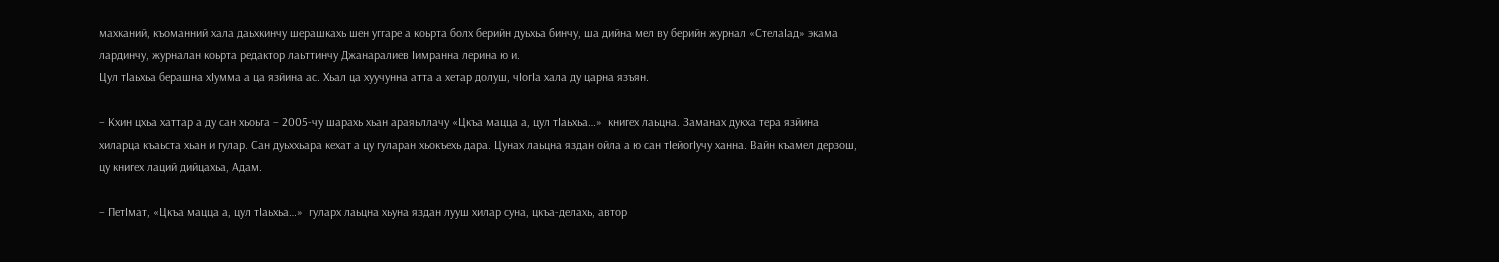махканий, къоманний хала даьхкинчу шерашкахь шен уггаре а коьрта болх берийн дуьхьа бинчу, ша дийна мел ву берийн журнал «СтелаIад» экама лардинчу, журналан коьрта редактор лаьттинчу Джанаралиев Iимранна лерина ю и.
Цул тIаьхьа берашна хIумма а ца язйина ас. Хьал ца хуучунна атта а хетар долуш, чIогIа хала ду царна язъян.

– Кхин цхьа хаттар а ду сан хьоьга – 2005-чу шарахь хьан араяьллачу «Цкъа мацца а, цул тIаьхьа…»  книгех лаьцна. Заманах дукха тера язйина хиларца къаьста хьан и гулар. Сан дуьххьара кехат а цу гуларан хьокъехь дара. Цунах лаьцна яздан ойла а ю сан тIейогIучу ханна. Вайн къамел дерзош, цу книгех лаций дийцахьа, Адам.

– ПетIмат, «Цкъа мацца а, цул тIаьхьа…»  гуларх лаьцна хьуна яздан лууш хилар суна, цкъа-делахь, автор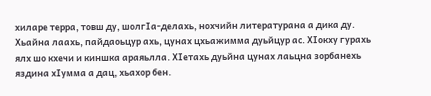хиларе терра, товш ду, шолгIа-делахь, нохчийн литературана а дика ду. Хьайна лаахь, пайдаоьцур ахь, цунах цхьажимма дуьйцур ас. ХIокху гурахь ялх шо кхечи и киншка араяьлла. ХIетахь дуьйна цунах лаьцна зорбанехь яздина хIумма а дац, хьахор бен.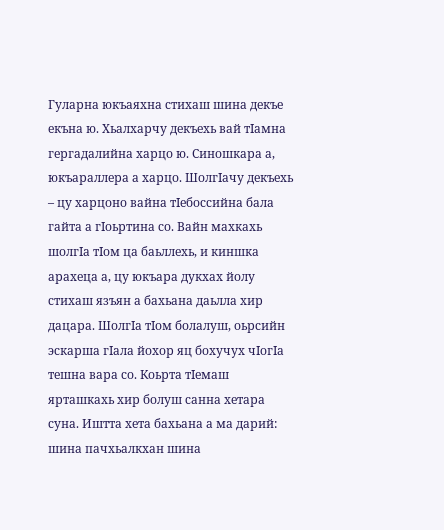Гуларна юкъаяхна стихаш шина декъе екъна ю. Хьалхарчу декъехь вай тIамна гергадалийна харцо ю. Синошкара а, юкъараллера а харцо. ШолгIачу декъехь – цу харцоно вайна тIебоссийна бала гайта а гIоьртина со. Вайн махкахь шолгIа тIом ца баьллехь, и киншка арахеца а, цу юкъара дукхах йолу стихаш язъян а бахьана даьлла хир дацара. ШолгIа тIом болалуш, оьрсийн эскарша гIала йохор яц бохучух чIогIа тешна вара со. Коьрта тIемаш ярташкахь хир болуш санна хетара суна. Иштта хета бахьана а ма дарий: шина пачхьалкхан шина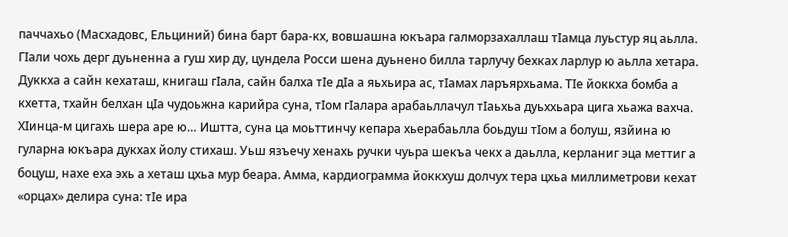паччахьо (Масхадовс, Ельциний) бина барт бара-кх, вовшашна юкъара галморзахаллаш тIамца луьстур яц аьлла. ГIали чохь дерг дуьненна а гуш хир ду, цундела Росси шена дуьнено билла тарлучу бехках ларлур ю аьлла хетара. Дуккха а сайн кехаташ, книгаш гIала, сайн балха тIе дIа а яьхьира ас, тIамах ларъярхьама. ТIе йоккха бомба а кхетта, тхайн белхан цIа чудоьжна карийра суна, тIом гIалара арабаьллачул тIаьхьа дуьххьара цига хьажа вахча. ХIинца-м цигахь шера аре ю… Иштта, суна ца моьттинчу кепара хьерабаьлла боьдуш тIом а болуш, язйина ю гуларна юкъара дукхах йолу стихаш. Уьш язъечу хенахь ручки чуьра шекъа чекх а даьлла, керланиг эца меттиг а боцуш, нахе еха эхь а хеташ цхьа мур беара. Амма, кардиограмма йоккхуш долчух тера цхьа миллиметрови кехат «орцах» делира суна: тIе ира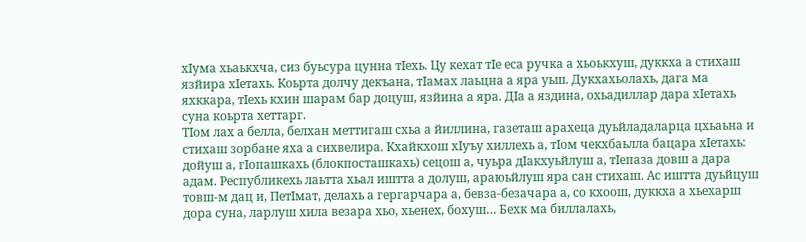хIума хьаькхча, сиз буьсура цунна тIехь. Цу кехат тIе еса ручка а хьоькхуш, дуккха а стихаш язйира хIетахь. Коьрта долчу декъана, тIамах лаьцна а яра уьш. Дукхахьолахь, дага ма яхккара, тIехь кхин шарам бар доцуш, язйина а яра. ДIа а яздина, охьадиллар дара хIетахь суна коьрта хеттарг.
ТIом лах а белла, белхан меттигаш схьа а йиллина, газеташ арахеца дуьйладаларца цхьаьна и стихаш зорбане яха а сихвелира. Кхайкхош хIуъу хиллехь а, тIом чекхбаьлла бацара хIетахь: дойуш а, гIопашкахь (блокпосташкахь) сецош а, чуьра дIакхуьйлуш а, тIепаза довш а дара адам. Республикехь лаьтта хьал иштта а долуш, араюьйлуш яра сан стихаш. Ас иштта дуьйцуш товш-м дац и, ПетIмат, делахь а гергарчара а, бевза-безачара а, со кхоош, дуккха а хьехарш дора суна, ларлуш хила везара хьо, хьенех, бохуш… Бехк ма биллалахь,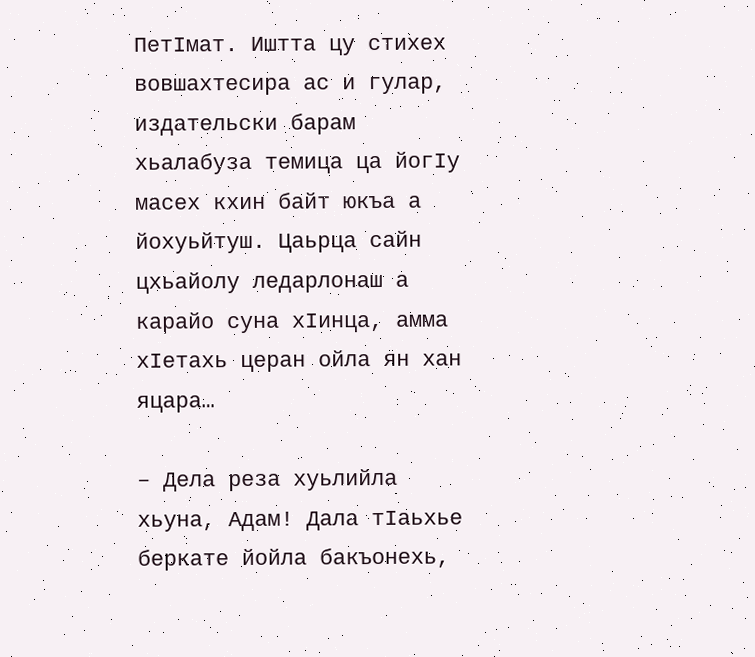ПетIмат. Иштта цу стихех вовшахтесира ас и гулар, издательски барам хьалабуза темица ца йогIу масех кхин байт юкъа а йохуьйтуш. Цаьрца сайн цхьайолу ледарлонаш а карайо суна хIинца, амма хIетахь церан ойла ян хан яцара…

– Дела реза хуьлийла хьуна, Адам! Дала тIаьхье беркате йойла бакъонехь,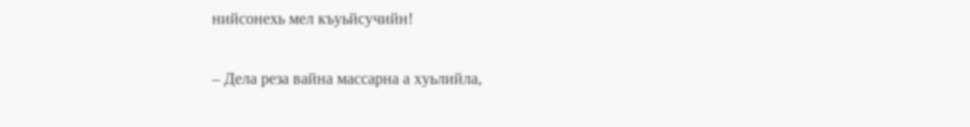нийсонехь мел къуьйсучийн!

– Дела реза вайна массарна а хуьлийла,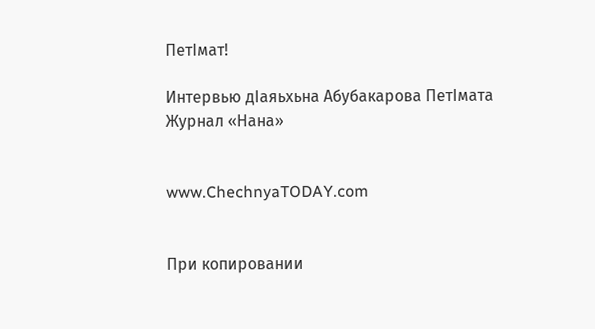ПетIмат!

Интервью дIаяьхьна Абубакарова ПетIмата
Журнал «Нана»


www.ChechnyaTODAY.com


При копировании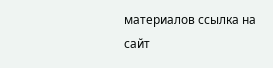материалов ссылка на сайт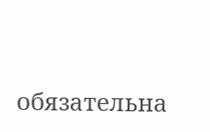обязательна